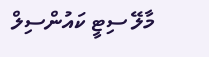މާލޭ ސިޓީ ކައުންސިލް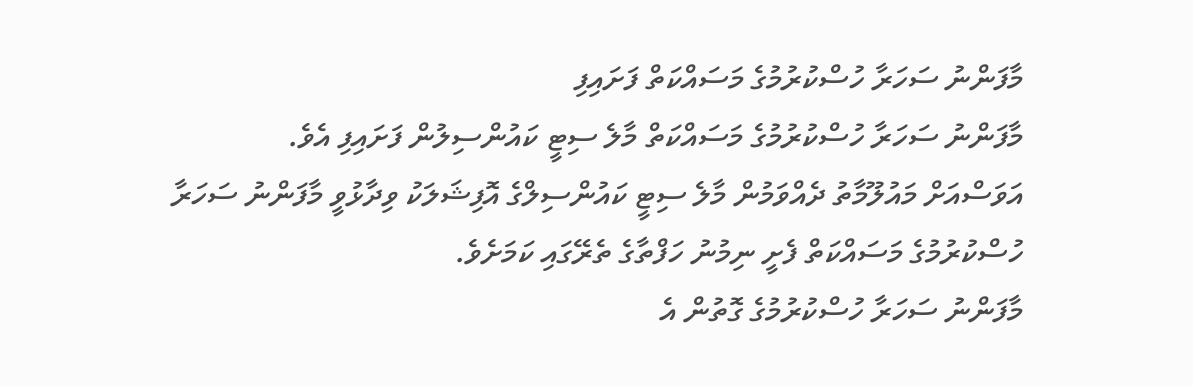މާފަންނު ސަހަރާ ހުސްކުރުމުގެ މަސައްކަތް ފަށައިފި
މާފަންނު ސަހަރާ ހުސްކުރުމުގެ މަސައްކަތް މާލެ ސިޓީ ކައުންސިލުން ފަށައިފި އެވެ.
އަވަސްއަށް މައުލޫމާތު ދެއްވަމުން މާލެ ސިޓީ ކައުންސިލްގެ އޮފިޝަލަކު ވިދާޅުވީ މާފަންނު ސަހަރާ ހުސްކުރުމުގެ މަސައްކަތް ފެށީ ނިމުނު ހަފްތާގެ ތެރޭގައި ކަމަށެވެ.
މާފަންނު ސަހަރާ ހުސްކުރުމުގެ ގޮތުން އެ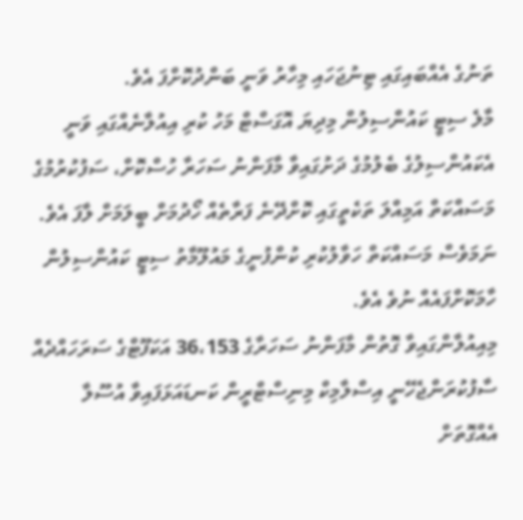ތަނުގެ އެއްބައިގައި ޓިނުޖަހައި މިހާރު ވަނީ ބަންދުކޮށްފަ އެވެ.
މާލެ ސިޓީ ކައުންސިލުން މިދިޔަ އޮގަސްޓް މަހު ކުރި އިއުލާނެއްގައި ވަނީ އެކައުންސިލުގެ ބެލުމުގެ ދަށުގައިވާ މާފަންނު ސަހަރާ ހުސްކޮށް، ސަފުކުރުމުގެ މަސައްކަތް އަމިއްލަ ތަކެތީގައި ކޮށްދޭނެ ފަރާތެއް ހޯދުމަށް ބީލަމަށް ލާފަ އެވެ. ނަމަވެސް މަސައްކަތް ހަވާލުކުރި ކުންފުނީގެ މައުލޫމާތު ސިޓީ ކައުންސިލުން ހާމަކޮށްފައެއް ނުވެ އެވެ.
މިއިއުލާންގައިވާ ގޮތުން މާފަންނު ސަހަރާގެ 36،153 އަކަފޫޓްގެ ސަރަހައްދެއް ސާފުކުރަންޖެހޭނީ އިސްލާމިކް މިނިސްޓްރީން ކަނޑައަޅަފައިވާ އުސޫލާ އެއްގޮތަށް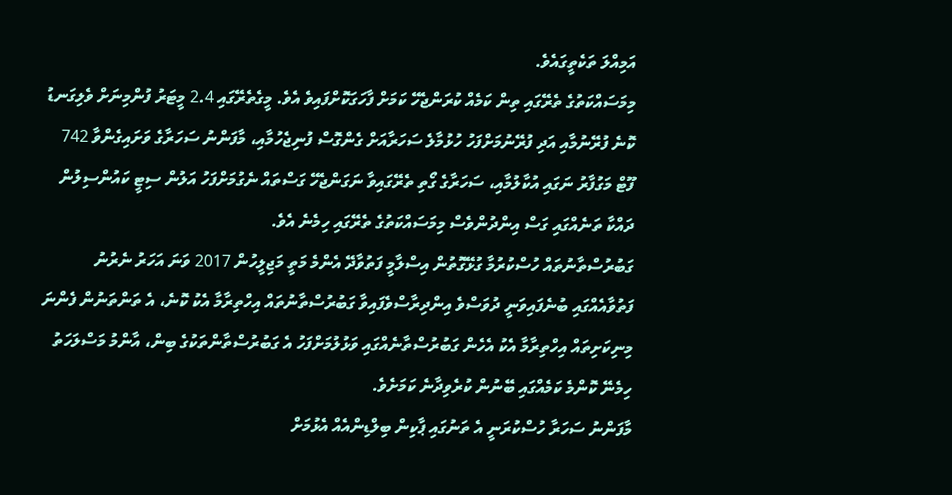އަމިއްލަ ތަކެތީގައެވެ.
މިމަސައްކަތުގެ ތެރޭގައި ތިން ކަމެއް ކުރަންޖެހޭ ކަމަށް ފާހަގަކޮށްފައިވެ އެވެ. މީގެތެރޭގައި 2.4 މީޓަރު ފުންމިނަށް ވެލިގަނޑު ކޮނެ ފުރޭނުމާއި އަދި ފުރޭނުމަށްފަހު ހުޅުމާލެ ސަހަރާއަށް ގެންގޮސް ފުނިޖެހުމާއި، މާފަންނު ސަހަރާގެ ވަށައިގެންވާ 742 ފޫޓް މަގުފާރު ނަގައި އުކާލުމާއި، ސަހަރާގެ ގޯތި ތެރޭގައިވާ ނަގަންޖެހޭ ގަސްތައް ނެގުމަށްފަހު އަލުން ސިޓީ ކައުންސިލުން ދައްކާ ތަނެއްގައި ގަސް އިންދުންވެސް މިމަސައްކަތުގެ ތެރޭގައި ހިމެނެ އެވެ.
ގަބުރުސްތާނުތައް ހުސްކުރުމާ ގުޅޭގޮތުން އިސްލާމީ ފަތުވާދޭ އެންމެ މަތީ މަޖިލީހުން 2017 ވަނަ އަހަރު ނެރުނު ފަތުވާއެއްގައި ބުނެފައިވަނީ ދުވަސްވެ އިންދިރާސްވެފައިވާ ގަބުރުސްތާނުތައް އިހްތިރާމާ އެކު ކޮނެ، އެ ތަންތަނުން ފެންނަ މިނިކަށިތައް އިހްތިރާމާ އެކު އެހެން ގަބުރުސްތާނެއްގައި ވަޅުލުމަށްފަހު އެ ގަބުރުސްތާންތަކުގެ ބިން، އާންމު މަސްލަހަތު ހިމެނޭ ކޮންމެ ކަމެއްގައި ބޭނުން ކުރެވިދާނެ ކަމަށެވެ.
މާފަންނު ސަހަރާ ހުސްކުރަނީ އެ ތަނުގައި ޕާކިން ބިލްޑިންއެއް އެޅުމަށް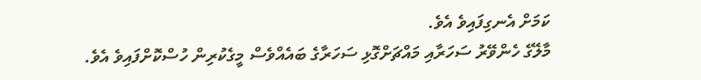ކަމަށް އެނގިފައިވެ އެވެ.
މާލޭގެ ހެންވޭރު ސަހަރާއި މައްޗަށްގޮޅި ސަހަރާގެ ބައެއްވެސް މީގެކުރިން ހުސްކޮށްފައިވެ އެވެ.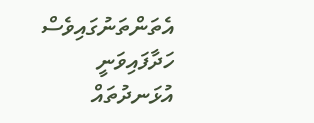އެތަންތަނުގައިވެސް ހަދާފައިވަނީ އުޅަނދުތައް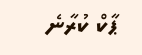ޕާކް ކުރާނެ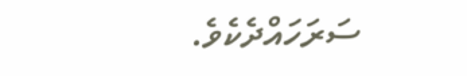ސަރަހައްދެކެވެ.